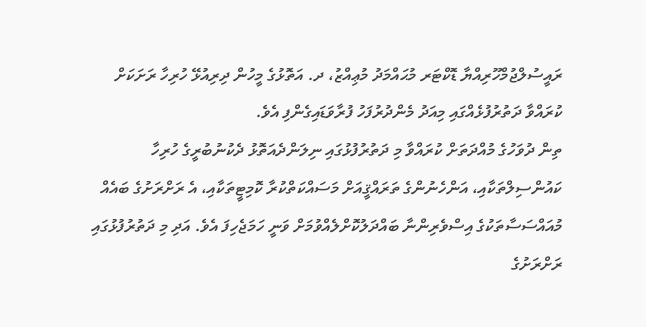ރައީސުލްޖުމްހޫރިއްޔާ ޑޮކްޓަރ މުޙައްމަދު މުޢިއްޒު، ދ. އަތޮޅުގެ މީހުން ދިރިއުޅޭ ހުރިހާ ރަށަކަށް ކުރައްވާ ދަތުރުފުޅެއްގައި މިއަދު މެންދުރުފަހު ފުރާވަޑައިގެންފި އެވެ.
ތިން ދުވަހުގެ މުއްދަތަށް ކުރައްވާ މި ދަތުރުފުޅުގައި ނިލަންދެއަތޮޅު ދެކުނުބުރީގެ ހުރިހާ ކައުންސިލްތަކާއި، އަންހެނުންގެ ތަރައްޤީއަށް މަސައްކަތްކުރާ ކޮމިޓީތަކާއި، އެ ރަށްރަށުގެ ބައެއް މުއައްސަސާތަކުގެ އިސްވެރިންނާ ބައްދަލުކޮށްލެއްވުމަށް ވަނީ ހަމަޖެހިފަ އެވެ. އަދި މި ދަތުރުފުޅުގައި ރަށްރަށުގެ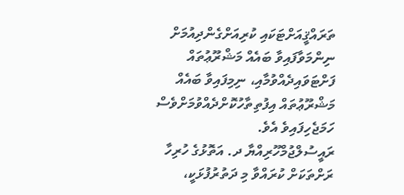ތަރައްޤީއަށްޓަކައި ކުރިއަށްގެންދިއުމަށް ނިންމަވާފައިވާ ބައެއް މަޝްރޫޢުތައް ފަށްޓަވައިދެއްވުމާއި، ނިމިފައިވާ ބައެއް މަޝްރޫޢުތައް އިފުތިތާހުކޮށްދެއްވުމަށްވެސް ހަމަޖެހިފައިވެ އެވެ.
ރައީސުލްޖުމްހޫރިއްޔާ ދ. އަތޮޅުގެ ހުރިހާ ރަށްތަކަށް ކުރައްވާ މި ދަތުރުފުޅަކީ،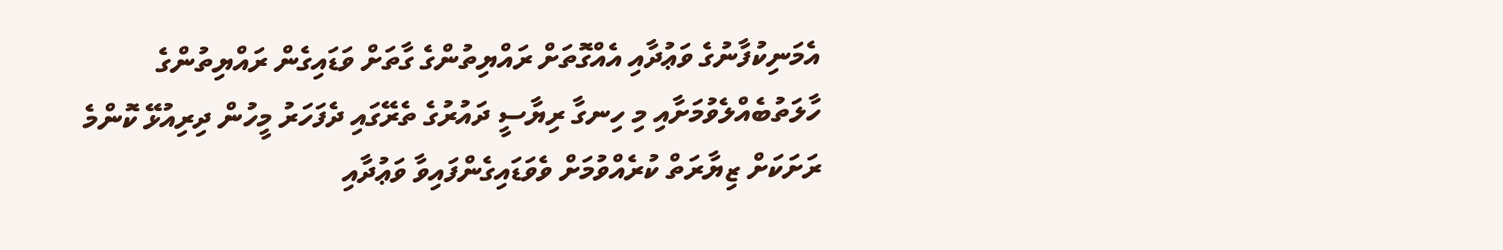އެމަނިކުފާނުގެ ވަޢުދާއި އެއްގޮތަށް ރައްޔިތުންގެ ގާތަށް ވަޑައިގެން ރައްޔިތުންގެ ހާލަތުބެއްލެވުމަށާއި މި ހިނގާ ރިޔާސީ ދައުރުގެ ތެރޭގައި ދެފަހަރު މީހުން ދިރިއުޅޭ ކޮންމެ ރަށަކަށް ޒިޔާރަތް ކުރެއްވުމަށް ވެވަޑައިގެންފައިވާ ވަޢުދާއި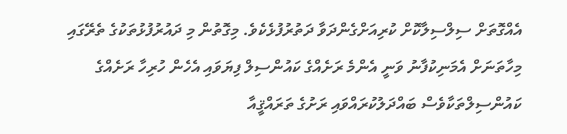އެއްގޮތަށް ސިލްސިލާކޮށް ކުރިއަށްގެންދަވާ ދަތުރުފުޅެކެވެ. މިގޮތުން މި ދައުރުފުޅުތަކުގެ ތެރޭގައި މިހާތަނަށް އެމަނިކުފާނު ވަނީ އެންމެ ރަށެއްގެ ކައުންސިލް ފިޔަވައި އެހެން ހުރިހާ ރަށެއްގެ ކައުންސިލްތަކާވެސް ބައްދަލުކުރައްވައި ރަށުގެ ތަރައްޤީއާ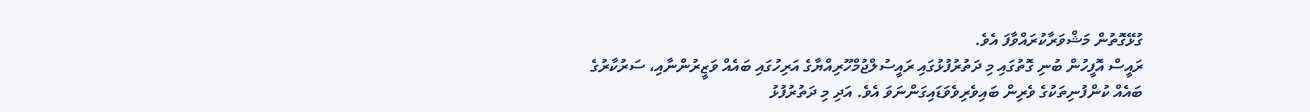ގުޅޭގޮތުން މަޝްވަރާކުރައްވާފަ އެވެ.
ރައީސް އޮފީހުން ބުނި ގޮތުގައި މި ދަތުރުފުޅުގައި ރައީސުލްޖުމްހޫރިއްޔާގެ އަރިހުގައި ބައެއް ވަޒީރުންނާއި، ސަރުކާރުގެ ބައެއް ކުންފުނިތަކުގެ ވެރިން ބައިވެރިވެވަޑައިގަންނަވަ އެވެ. އަދި މި ދަތުރުފުޅު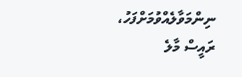ނިންމަވާލެއްވުމަށްފަހު، ރައީސް މާލެ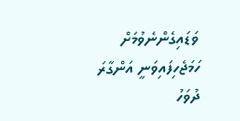ވަޑައިގެންނެވުމަށް ހަމަޖެހިފައިވަނީ އަންގާރަ ދުވަހު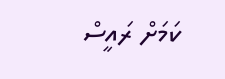ކަމަށް ރައީސް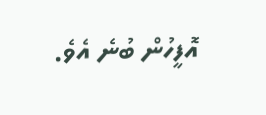އޮފީހުން ބުނެ އެވެ.